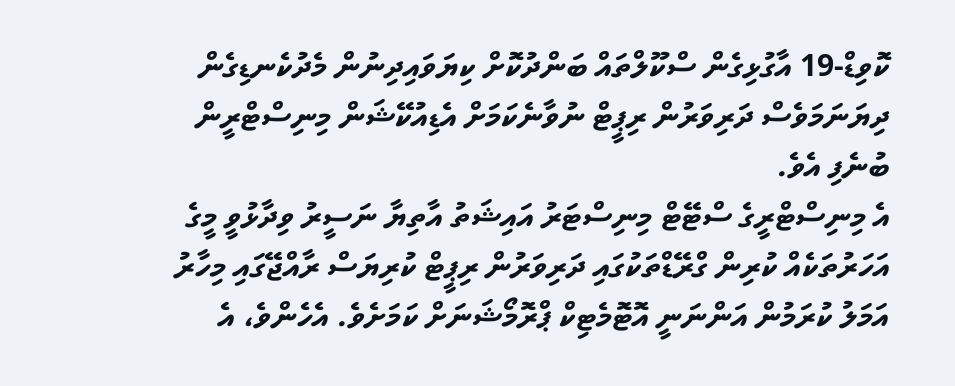ކޮވިޑް-19 އާގުޅިގެން ސްކޫލްތައް ބަންދުކޮށް ކިޔަވައިދިނުން މެދުކެނޑިގެން ދިޔަނަމަވެސް ދަރިވަރުން ރިޕީޓް ނުވާނެކަމަށް އެޑިއުކޭޝަން މިނިސްޓްރީން ބުނެފި އެވެ.
އެ މިނިސްޓްރީގެ ސްޓޭޓް މިނިސްޓަރު އައިޝަތު އާތިޔާ ނަސީރު ވިދާޅުވީ މީގެ އަހަރުތަކެއް ކުރިން ގްރޭޑްތަކުގައި ދަރިވަރުން ރިޕީޓް ކުރިޔަސް ރާއްޖޭގައި މިހާރު އަމަލު ކުރަމުން އަންނަނީ އޮޓޮމެޓިކް ޕްރޮމޯޝަނަށް ކަމަށެވެ. އެހެންވެ، އެ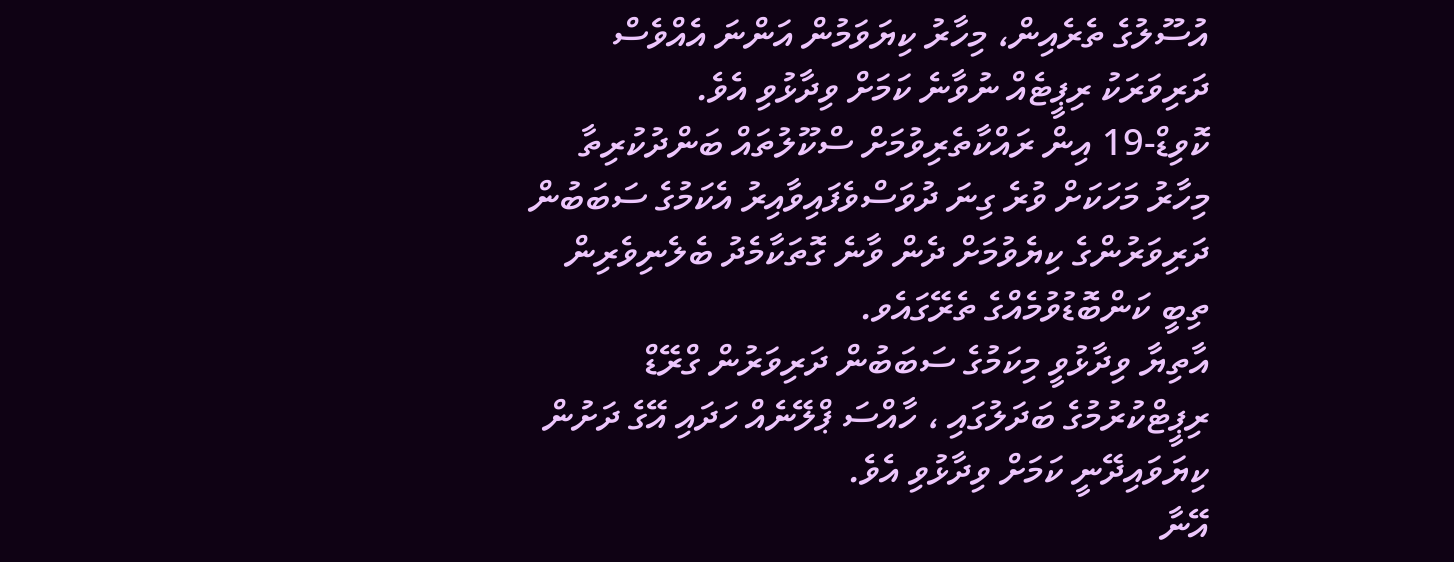އުސޫލުގެ ތެރެއިން، މިހާރު ކިޔަވަމުން އަންނަ އެއްވެސް ދަރިވަރަކު ރިޕީޓެއް ނުވާނެ ކަމަށް ވިދާޅުވި އެވެ.
ކޮވިޑް-19 އިން ރައްކާތެރިވުމަށް ސްކޫލުތައް ބަންދުކުރިތާ މިހާރު މަހަކަށް ވުރެ ގިނަ ދުވަސްވެފައިވާއިރު އެކަމުގެ ސަބަބުން ދަރިވަރުންގެ ކިޔެވުމަށް ދެން ވާނެ ގޮތަކާމެދު ބެލެނިވެރިން ތިބީ ކަންބޮޑުވުމެއްގެ ތެރޭގައެވ.
އާތިޔާ ވިދާޅުވީ މިކަމުގެ ސަބަބުން ދަރިވަރުން ގްރޭޑް ރިޕީޓްކުރުމުގެ ބަދަލުގައި ، ހާއްސަ ޕްލޭނެއް ހަދައި އޭގެ ދަށުން ކިޔަވައިދޭނީ ކަމަށް ވިދާޅުވި އެވެ.
އޭނާ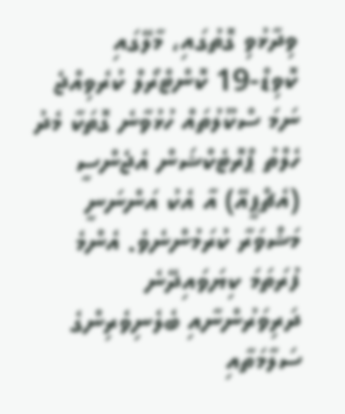ވިދާޅުވި ގޮތުގައި، މާލޭގައި ކޮވިޑް-19 ކޮންޓްރޯލް ކުރެވިއްޖެ ނަމަ ސްކޫލުތައް ހުޅުވާނެ ގޮތަކާ މެދު ހެލްތު ޕްރޮޓެކްޝަން އެޖެންސީ (އެޗްޕީއޭ) އާ އެކު އަންނަނީ މަޝްވަރާ ކުރަމުންނެވެ. އެންމެ ފުރަތަމަ ކިޔަވައިދޭނެ ދަރިވަރުންނާއި ބެލެނިވެރިންގެ ސަލާމަތާއި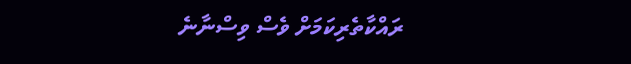ރައްކާތެރިކަމަށް ވެސް ވިސްނާނެ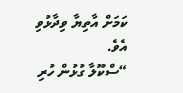ކަމަށް އާތިޔާ ވިދާޅުވި އެވެ.
“ސްކޫލާ ގުޅުން ހުރި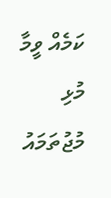ކަމެއް ވީމާ މުޅި މުޖުތަމައު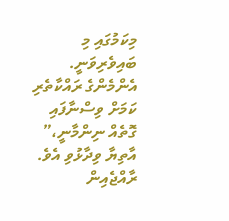މިކަމުގައި މި ބައިވެރިވަނީ. އެންމެންގެ ރައްކާތެރި ކަމަށް ވިސްނާފައި ގޮތެއް ނިންމާނީ،” އާތިޔާ ވިދާޅުވި އެވެ.
ރާއްޖެއިން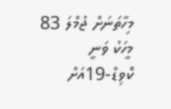މިހާތަނަށް ޖުމްލަ 83 މީހަކު ވަނީ ކޮވިޑް-19އަށް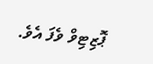ޕޮޒިޓިވް ވެފަ އެވެ.